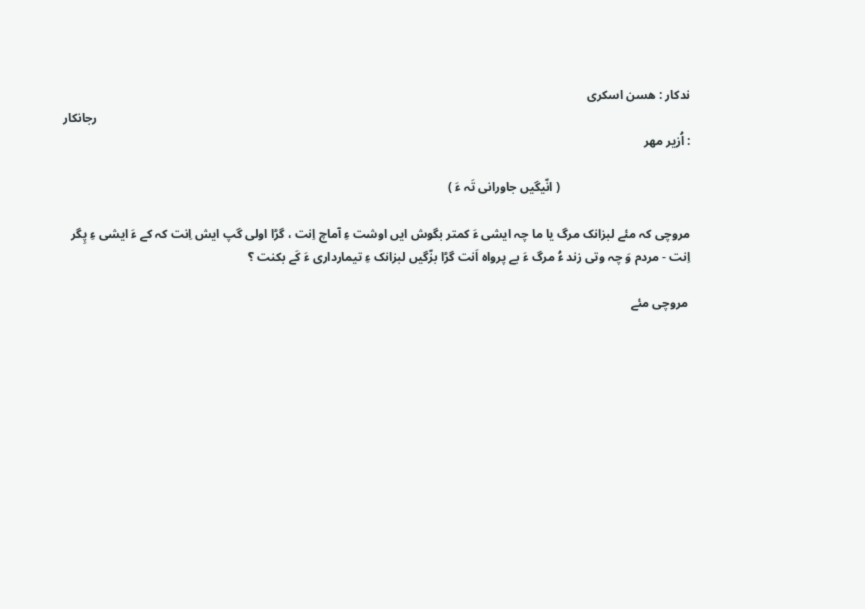ندکار : هسن اسکری
                                                                                                                                                                                              رجانکار : اُزیر مهر

                                          ( انّیگیں جاورانی تَہ ءَ )

مروچی کہ مئے لبزانک مرگ یا ما چہ ایشی ءَ کمتر بگوش ایں اوشت ءِ آماچ اِنت ، گڑا اولی گپ ایش اِنت کہ کے ءَ ایشی ءِ پِگر اِنت - مردم وَ چہ وتی زند ءُ مرگ ءَ بے پرواه اَنت گڑا بزّگیں لبزانک ءِ تیمارداری ءَ کَے بکنت ؟

 مروچی مئے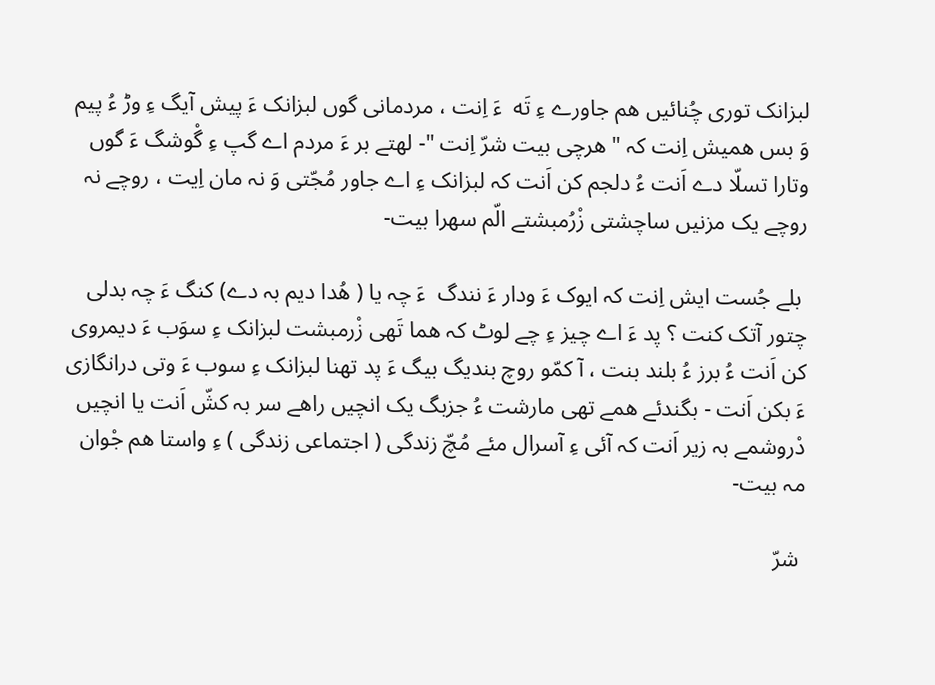لبزانک توری چُنائیں هم جاورے ءِ تَه  ءَ اِنت ، مردمانی گوں لبزانک ءَ پیش آیگ ءِ وڑ ءُ پیم وَ بس همیش اِنت کہ " هرچی بیت شرّ اِنت "- لهتے بر ءَ مردم اے گپ ءِ گْوشگ ءَ گوں وتارا تسلّا دے اَنت ءُ دلجم کن اَنت کہ لبزانک ءِ اے جاور مُجّتی وَ نہ مان اِیت ، روچے نہ روچے یک مزنیں ساچشتی زْرُمبشتے الّم سهرا بیت-

 بلے جُست ایش اِنت کہ ایوک ءَ ودار ءَ نندگ  ءَ چہ یا ( هُدا دیم بہ دے) کنگ ءَ چہ بدلی چتور آتک کنت ؟ پد ءَ اے چیز ءِ چے لوٹ کہ هما تَهی زْرمبشت لبزانک ءِ سوَب ءَ دیمروی کن اَنت ءُ برز ءُ بلند بنت ، آ کمّو روچ بندیگ بیگ ءَ پد تهنا لبزانک ءِ سوب ءَ وتی درانگازی ءَ بکن اَنت - بگندئے همے تهی مارشت ءُ جزبگ یک انچیں راهے سر بہ کشّ اَنت یا انچیں دْروشمے بہ زیر اَنت کہ آئی ءِ آسرال مئے مُچّ زندگی ( اجتماعی زندگی ) ءِ واستا هم جْوان مہ بیت-

 شرّ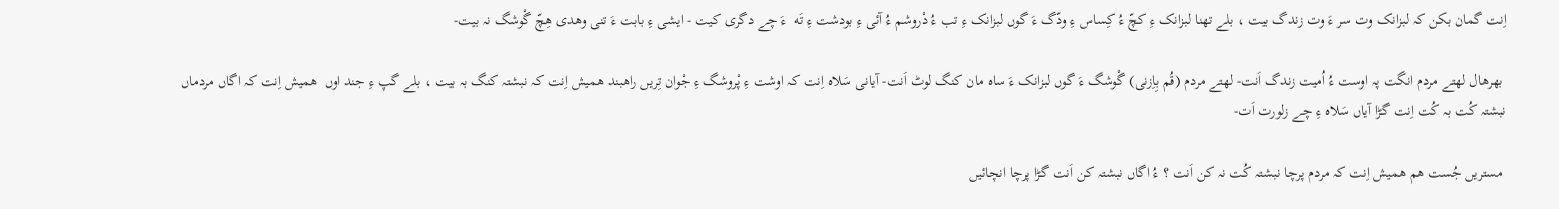اِنت گمان بکن کہ لبزانک وت سر ءَ وت زندگ بیت ، بلے تهنا لبزانک ءِ کچّ ءُ کِساس ءِ ودّگ ءَ گوں لبزانک ءِ تب ءُ دْروشم ءُ آئی ءِ بودشت ءِ تَه  ءَ چے دگری کیت - ایشی ءِ بابت ءَ تنی وهدی هِچّ گْوشگ نہ بیت-

 بهرهال لهتے مردم انگت پہ اوست ءُ اُمیت زندگ اَنت- لهتے مردم (قُم بِاِزنی) گْوشگ ءَ گوں لبزانک ءَ ساه مان کنگ لوٹ اَنت- آیانی سَلاه اِنت کہ اوشت ءِ پْروشگ ءِ جْوان تِریں راهبند همیش اِنت کہ نبشتہ کنگ بہ بیت ، بلے گپ ءِ جند اوں  همیش اِنت کہ اگاں مردماں نبشتہ کُت بہ کُت اِنت گڑا آیاں سَلاه ءِ چے زلورت اَت-

 مستریں جُست هم همیش اِنت کہ مردم پرچا نبشتہ کُت نہ کن اَنت ؟ ءُ اگاں نبشتہ کن اَنت گڑا پرچا انچائیں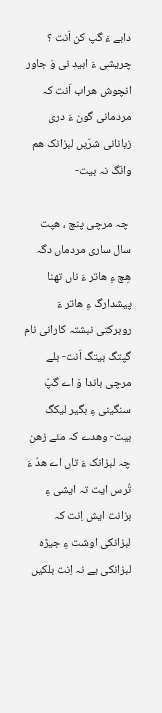دابے ءَ گپ کن اَنت ؟ چریشی ءَ ابید نی وَ جاور انچوش هراب اَنت کہ مردمانی گون ءَ دری زبانانی شرّیں لبزانک هم وانَگ نہ بیت-

 چہ مرچی پنچ ، هپت سال ساری مردماں دگہ هِچ ءِ هاتر ءَ ناں تهنا پیشدارگ ءِ هاتر ءَ روبرکتی نبشتہ کارانی نام گپتگ بیتگ اَنت- بلے مرچی باندا وَ اے گپّ سنگینی ءِ بگیر لیکگ بیت- وهدے کہ مئے زهن چہ لبزانک ءَ تاں اے هدّ ءَ تُرس ایت تہ ایشی ءِ بزانت ایش اِنت کہ لبزانکی اوشت ءِ جیڑه لبزانکی یے نہ اِنت بلکیں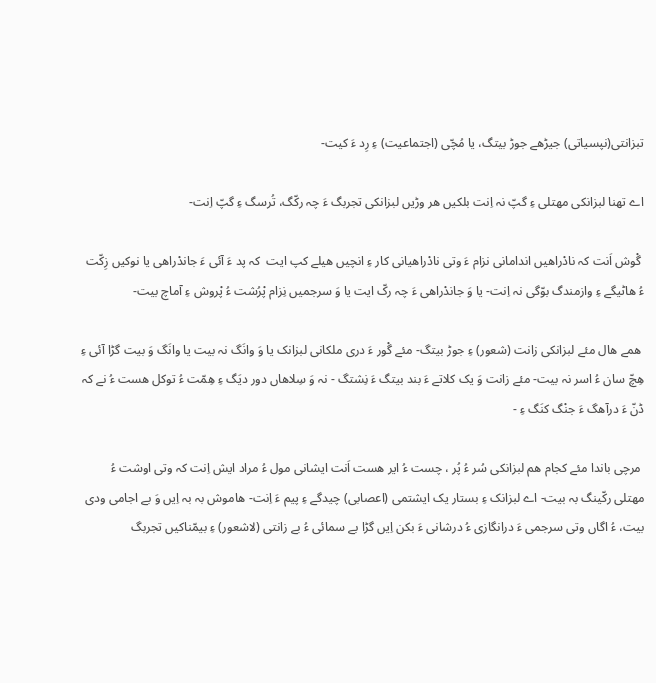تبزانتی(نپسیاتی) جیڑهے جوڑ بیتگ، یا مُچّی (اجتماعیت) ءِ رِد ءَ کیت-

اے تهنا لبزانکی مهتلی ءِ گپّ نہ اِنت بلکیں هر وڑیں لبزانکی تجربگ ءَ چہ رکّگ، تُرسگ ءِ گپّ اِنت-

 گْوش اَنت کہ نادْراهیں اندامانی نزام ءَ وتی نادْراهیانی کار ءِ انچیں هیلے کپ ایت  کہ پد ءَ آئی ءَ جاندْراهی یا نوکیں زِکّت ءُ هاٹیگے ءِ وازمندگ بوّگی نہ اِنت- یا وَ جاندْراهی ءَ چہ رکّ ایت یا وَ سرجمیں نِزام پْرُشت ءُ پْروش ءِ آماچ بیت-

 همے هال مئے لبزانکی زانت (شعور) ءِ جوڑ بیتگ- مئے گْور ءَ دری ملکانی لبزانک یا وَ وانَگ نہ بیت یا وانَگ وَ بیت گڑا آئی ءِ هِچّ سان ءُ اسر نہ بیت- مئے زانت وَ یک کلاتے ءَ بند بیتگ ءَ نِشتگ - نہ وَ سِلاهاں دور دیَگ ءِ هِمّت ءُ توکل هست ءُ نے کہ ڈنّ ءَ درآهگ ءَ جنْگ کنَگ ءِ -

 مرچی باندا مئے کجام هم لبزانکی سُر ءُ پُر ، چست ءُ ایر هست اَنت ایشانی مول ءُ مراد ایش اِنت کہ وتی اوشت ءُ مهتلی رکّینگ بہ بیت- اے لبزانک ءِ بستار یک ایشتمی (اعصابی) چیدگے ءِ پیم ءَ اِنت- هاموش بہ بہ اِیں وَ بے اجامی ودی بیت، ءُ اگاں وتی سرجمی ءَ درانگازی ءُ درشانی ءَ بکن اِیں گڑا بے سمائی ءُ بے زانتی (لاشعور) ءِ بیمّناکیں تجربگ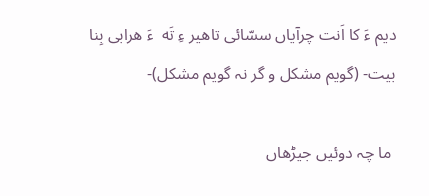دیم ءَ کا اَنت چرآیاں سسّائی تاهیر ءِ تَه  ءَ هرابی بِنا بیت- (گویم مشکل و گر نہ گویم مشکل)-

 ما چہ دوئیں جیڑهاں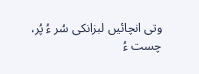وتی انچائیں لبزانکی سُر ءُ پُر، چست ءُ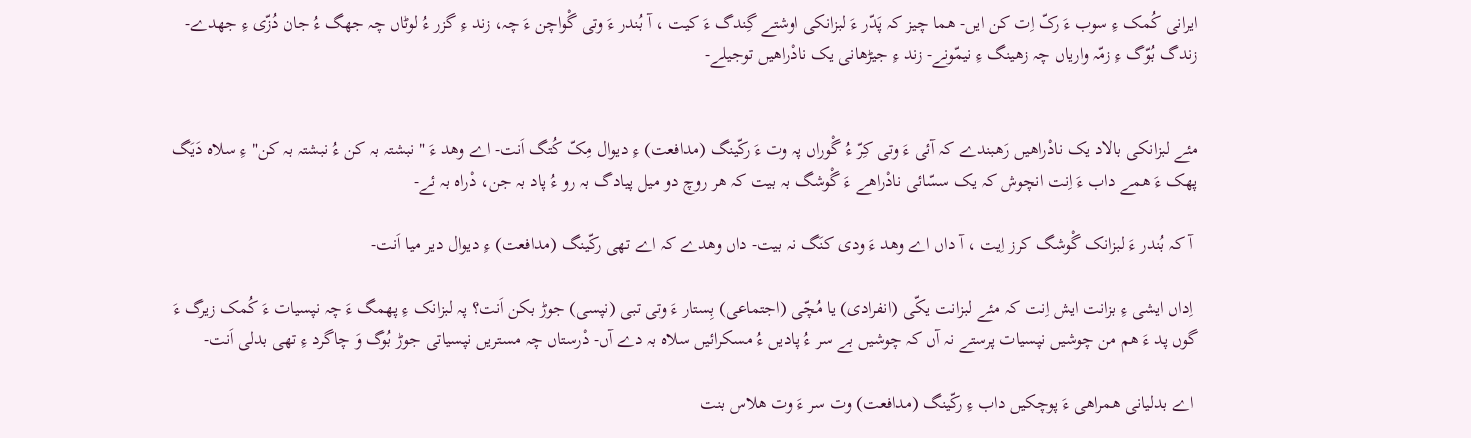ایرانی کُمک ءِ سوب ءَ رکّ اِت کن ایں- هما چیز کہ پَدّر ءَ لبزانکی اوشتے گِندگ ءَ کیت ، آ بُندر ءَ وتی گْواچن ءَ چہ، زند ءِ گزر ءُ لوٹاں چہ جهگ ءُ جان دُزّی ءِ جهدے- زندگ بُوّگ ءِ زمّہ واریاں چہ زهینگ ءِ نیمّونے- زند ءِ جیڑهانی یک نادْراهیں توجیلے-


مئے لبزانکی بالاد یک نادْراهیں رَهبندے کہ آئی ءَ وتی کِرّ ءُ گْوراں پہ وت ءَ رکّینگ (مدافعت) ءِ دیوال مِکّ کُتگ اَنت- اے وهد ءَ " نبشتہ بہ کن ءُ نبشتہ بہ کن" ءِ سلاه دَیَگ پهک ءَ همے داب ءَ اِنت انچوش کہ یک سسّائی نادْراهے ءَ گْوشگ بہ بیت کہ هر روچ دو میل پیادگ بہ رو ءُ پاد بہ جن، دْراه بہ ئے-

 آ کہ بُندر ءَ لبزانک گْوشگ کرز اِیت ، آ داں اے وهد ءَ ودی کنَگ نہ بیت- داں وهدے کہ اے تهی رکّینگ (مدافعت) ءِ دیوال دیر میا اَنت-

 اِداں ایشی ءِ بزانت ایش اِنت کہ مئے لبزانت یکّی (انفرادی) یا مُچّی (اجتماعی) بِستار ءَ وتی تبی (نپسی) جوڑ بکن اَنت؟ پہ لبزانک ءِ پهمگ ءَ چہ نپسیات ءَ کُمک زیرگ ءَ گوں پد ءَ هم من چوشیں نپسیات پرستے نہ آں کہ چوشیں بے سر ءُ پادیں ءُ مسکرائیں سلاه بہ دے آں- دْرستاں چہ مستریں نپسیاتی جوڑ بُوگ وَ چاگرد ءِ تهی بدلی اَنت-

 اے بدلیانی همراهی ءَ پوچکیں داب ءِ رکّینگ (مدافعت) وت سر ءَ وت هلاس بنت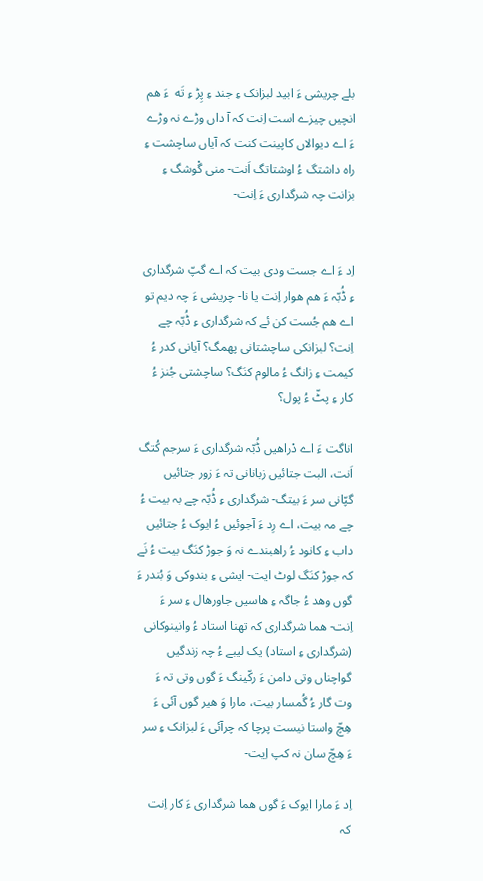بلے چریشی ءَ ابید لبزانک ءِ جند ءِ پِڑ ءِ تَه  ءَ هم انچیں چیزے است اِنت کہ آ داں وڑے نہ وڑے ءَ اے دیوالاں کاپینت کنت کہ آیاں ساچشت ءِ راه داشتگ ءُ اوشتاتگ اَنت- منی گْوشگ ءِ بزانت چہ شرگداری ءَ اِنت-


اِد ءَ اے جست ودی بیت کہ اے گپّ شرگداری ءِ ڈُبّہ ءَ هم هوار اِنت یا نا- چریشی ءَ چہ دیم تو اے هم جُست کن ئے کہ شرگداری ءِ ڈُبّہ چے اِنت؟ لبزانکی ساچشتانی پهمگ؟ آیانی کدر ءُ کیمت ءِ زانگ ءُ مالوم کنَگ؟ ساچشتی جُنز ءُ کار ءِ پٹّ ءُ پول؟

اناگت ءَ اے دْراهیں ڈُبّہ شرگداری ءَ سرجم کُتگ اَنت، البت جتائیں زبانانی تہ ءَ زور جتائیں گپّانی سر ءَ بیتگ- شرگداری ءِ ڈُبّہ چے بہ بیت ءُ چے مہ بیت، اے رِد ءَ آجوئیں ءُ ایوک ءُ جتائیں داب ءِ کانود ءُ راهبندے نہ وَ جوڑ کنَگ بیت ءُ نَے کہ جوڑ کنَگ لوٹ ایت- ایشی ءِ بندوکی وَ بُندر ءَ گوں وهد ءُ جاگہ ءِ هاسیں جاورهال ءِ سر ءَ اِنت- هما شرگداری کہ تهنا استاد ءُ وانینوکانی (شرگداری ءِ استاد) یک لیبے ءُ چہ زندگیں گواچناں وتی دامن ءَ رکّینگ ءَ گوں وتی تہ ءَ وت گار ءُ گُمسار بیت، مارا وَ هیر گوں آئی ءَ هِچّ واستا نیست پرچا کہ چرآئی ءَ لبزانک ءِ سر ءَ هِچّ سان نہ کپ اِیت-

اِد ءَ مارا ایوک ءَ گوں هما شرگداری ءَ کار اِنت کہ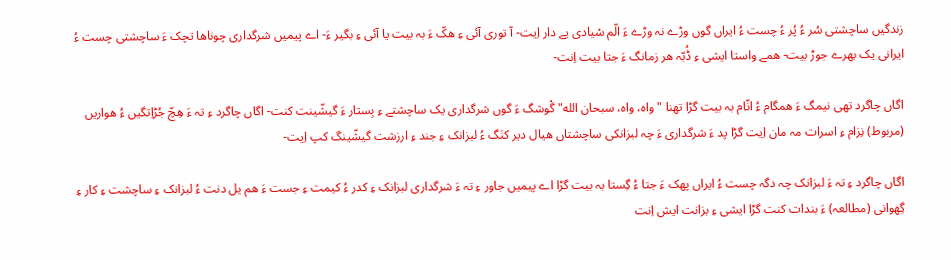زندگیں ساچشتی سُر ءُ پُر ءُ چست ءُ ایراں گوں وڑے نہ وڑے ءَ الّم سْیادی یے دار اِیت- آ توری آئی ءِ هکّ ءَ بہ بیت یا آئی ءِ بگیر ءَ- اے پیمیں شرگداری چوناها تچک ءَ ساچشتی چست ءُ ایرانی یک بهرے جوڑ بیت- همے واستا ایشی ءِ ڈُبّہ هر زمانگ ءَ جتا بیت اِنت-

اگاں چاگرد تهی نیمگ ءَ همگام ءُ انّام بہ بیت گڑا تهنا "واه، واه، سبحان الله" گْوشگ ءَ گوں شرگداری یک ساچشتے ءِ بِستار ءَ گیشّینت کنت- اگاں چاگرد ءِ تہ ءَ هِچّ جُڑاِتگیں ءُ هواریں (مربوط) نِزام ءِ اسرات مہ مان اِیت گڑا پد ءَ شرگداری ءَ چہ لبزانکی ساچشتاں هیال دیر کنَگ ءُ لبزانک ءِ جند ءِ ارزشت گیشّینگ کپ اِیت-

اگاں چاگرد ءِ تہ ءَ لبزانک چہ دگہ چست ءُ ایراں پهک ءَ جتا ءُ گِستا بہ بیت گڑا اے پیمیں جاور ءِ تہ ءَ شرگداری لبزانک ءِ کدر ءُ کیمت ءِ جست ءَ هم یل دنت ءُ لبزانک ءِ ساچشت ءِ کار ءِ گِهوانی (مطالعہ) ءَ بندات کنت گڑا ایشی ءِ بزانت ایش اِنت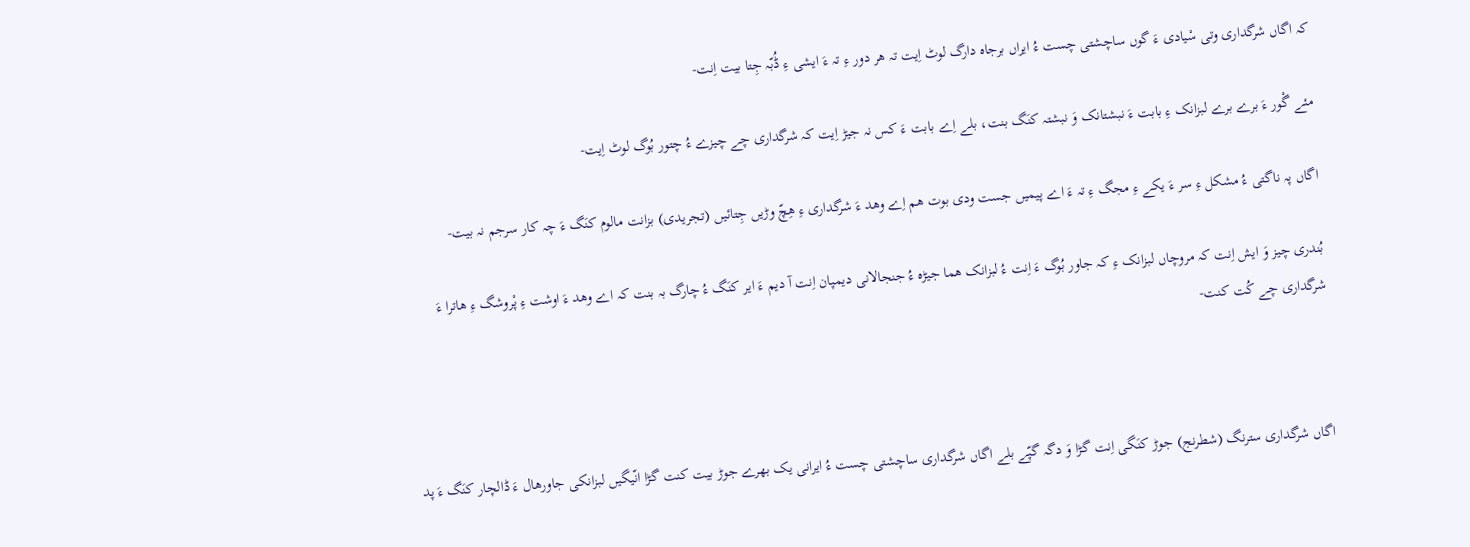کہ اگاں شرگداری وتی سْیادی ءَ گوں ساچشتی چست ءُ ایراں برجاه دارگ لوٹ اِیت تہ هر دور ءِ تہ ءَ ایشی ءِ ڈُبّہ جِتا بیت اِنت-

مئے گْور ءَ برے برے لبزانک ءِ بابت ءَ نبشتانک وَ نبشتہ کنَگ بنت، بلے اِے بابت ءَ کس نہ جیڑ اِیت کہ شرگداری چے چیزے ءُ چتور بُوگ لوٹ اِیت-

اگاں پہ ناگتی ءُ مشکل ءِ سر ءَ یکے ءِ مجگ ءِ تہ ءَ اے پیمیں جست ودی بوت هم اِے وهد ءَ شرگداری ءِ هِچّ وڑیں جِتائیں (تجریدی) بزانت مالوم کنَگ ءَ چہ کار سرجم نہ بیت-

بُندری چیز وَ ایش اِنت کہ مروچاں لبزانک ءِ کہ جاور بُوگ ءَ اِنت ءُ لبزانک هما جیڑه ءُ جنجالانی دیمپان اِنت آ دیم ءَ ایر کنَگ ءُ چارگ بہ بنت کہ اے وهد ءَ اوشت ءِ پْروشگ ءِ هاترا ءَ شرگداری چے کُت کنت-



اگاں شرگداری سترنگ (شطرنج) جوڑ کنَگی اِنت گڑا وَ دگہ گپّے بلے اگاں شرگداری ساچشتی چست ءُ ایرانی یک بهرے جوڑ بیت کنت گڑا انّیگیں لبزانکی جاورهال ءَ ڈالچار کنَگ ءَ پد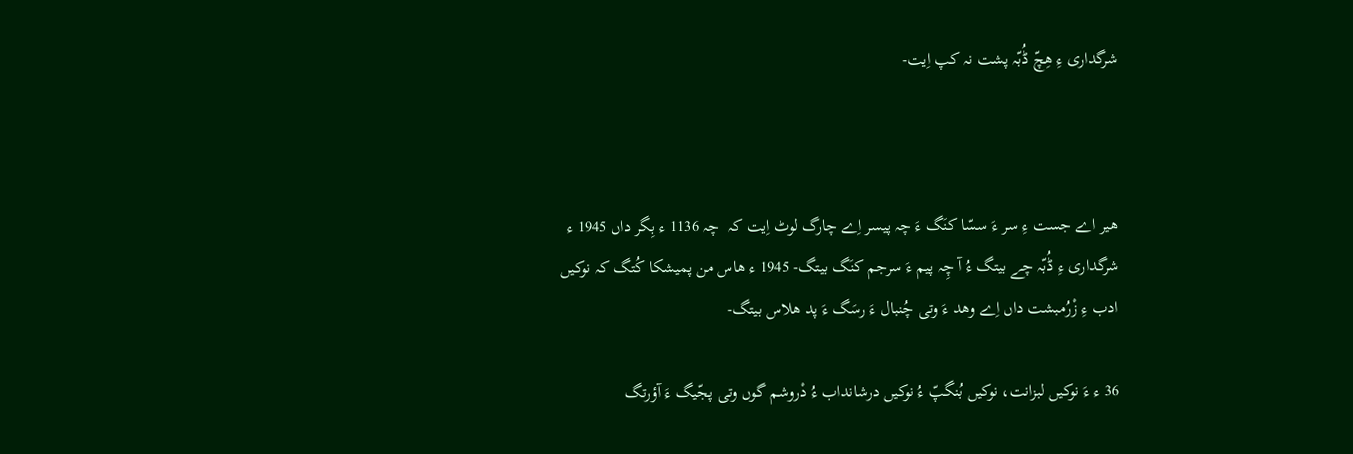شرگداری ءِ هِچّ ڈُبّہ پشت نہ کپ اِیت-



هیر اے جست ءِ سر ءَ سسّا کنَگ ءَ چہ پیسر اِے چارگ لوٹ اِیت کہ  چہ 1136 ء بِگر داں 1945 ء شرگداری ءِ ڈُبّہ چے بیتگ ءُ آ چِہ پیم ءَ سرجم کنَگ بیتگ- 1945 ء هاس من پمیشکا کُتگ کہ نوکیں ادب ءِ زْرُمبشت داں اِے وهد ءَ وتی چُنبال ءَ رسَگ ءَ پد هلاس بیتگ-

36 ء ءَ نوکیں لبزانت، نوکیں بُنگپّ ءُ نوکیں درشانداب ءُ دْروشم گوں وتی پجّیگ ءَ آؤرتگ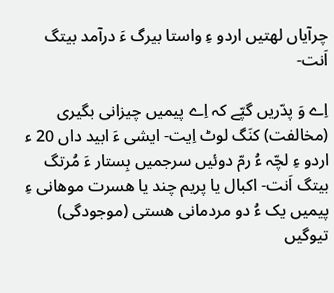چرآیاں لهتیں اردو ءِ واستا بیرگ ءَ درآمد بیتگ اَنت-

اِے وَ پدّریں گپّے کہ اِے پیمیں چیزانی بگیری (مخالفت) کنَگ لوٹ اِیت- ایشی ءَ ابید داں 20 ء اردو ءِ لچّہ ءُ رمّ دوئیں سرجمیں بِستار ءَ مُرتگ بیتگ اَنت- اکبال یا پریم چند یا هسرت موهانی ءِ پیمیں یک ءُ دو مردمانی هستی (موجودگی) تیوگیں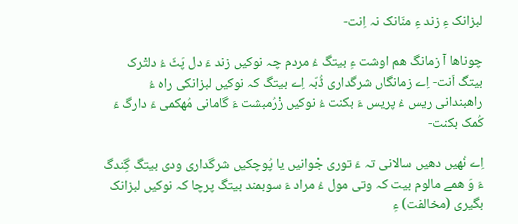لبزانک ءِ زند ءِ منّانک نہ اِنت-

چوناها آ زمانگ هم اوشت ءِ بیتگ ءُ مردم چہ نوکیں زند ءَ دل پَٹّ ءُ دلتْرک بیتگ اَنت- اِے زمانگاں شرگداری ڈُبّہ اِے بیتگ کہ نوکیں لبزانکی راه ءُ راهبندانی ریس ءُ پریس ءَ بکنت ءُ نوکیں زْرُمبشت ءَ گامانی مُهکمی ءَ دارگ ءَ کُمک بکنت-

اِے نُهیں دهیں سالانی تہ ءَ توری جْوانیں یا پُوچکیں شرگداری ودی بیتگ گِندگ ءَ وَ همے مالوم بیت کہ وتی مول ءُ مراد ءَ سوبمند بیتگ پرچا کہ نوکیں لبزانک بگیری (مخالفت) ءِ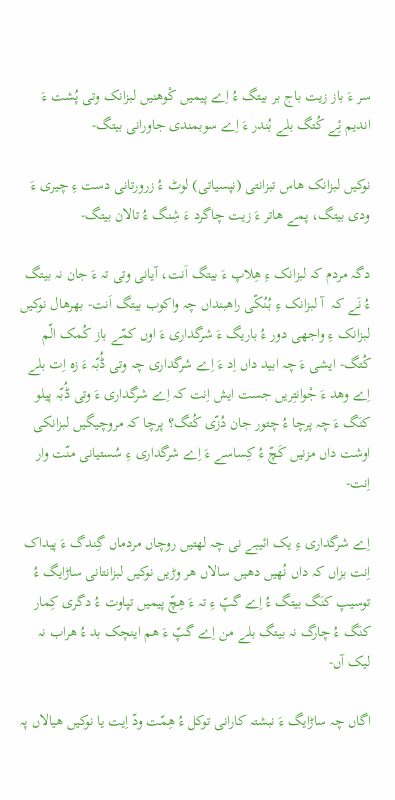سر ءَ باز زیت باج بر بیتگ ءُ اِے پیمیں کْوهنیں لبزانک وتی پُشت ءَ اندیم ئِے کُتگ بلے بُندر ءَ اِے سوبمندی جاورانی بیتگ-

نوکیں لبزانک هاس تبزانتی (نپسیاتی) لوٹ ءُ زرورتانی دست ءِ چیری ءَ ودی بیتگ، پمے هاتر ءَ زیت چاگرد ءَ شِنگ ءُ تالان بیتگ-

دگہ مردم کہ لبزانک ءِ هِلاپ ءَ بیتگ اَنت، آیانی وتی تہ ءَ جان نہ بیتگ ءُ نَے کہ  آ لبزانک ءِ بُنُکّی راهبنداں چہ واکوب بیتگ اَنت- بهرهال نوکیں لبزانک ءِ واجهی دور ءُ باریگ ءَ شرگداری ءَ اوں کمّے باز کُمک الّم کُتگ- ایشی ءَ چہ ابید داں اِد ءَ اِے شرگداری چہ وتی ڈُبّہ ءَ زه اِت بلے اِے وهد ءَ جْوانتِریں جست ایش اِنت کہ اِے شرگداری ءَ وتی ڈُبّہ پیلو کنَگ ءَ چہ پرچا ءُ چتور جان دُزّی کُتگ؟ پرچا کہ مروچیگیں لبزانکی اوشت داں مزنیں کَچّ ءُ کِساسے ءَ اِے شرگداری ءِ سُستیانی منّت وار اِنت-

اِے شرگداری ءِ یک ائیبے نی چہ لهتیں روچاں مردماں گِندگ ءَ پیداک اِنت بزاں کہ داں نُهیں دهیں سالاں هر وڑیں نوکیں لبزانتانی ساڑایگ ءُ توسیپ کنَگ بیتگ ءُ اِے گپّ ءِ تہ ءَ هِچّ پیمیں تپاوت ءُ دگری کِمار کنَگ ءُ چارگ نہ بیتگ بلے من اِے گپّ ءَ هم اینچک بد ءُ هراب نہ لیک آں-

اگاں چہ ساڑایگ ءَ نبشتہ کارانی توکل ءُ هِمّت ودّ اِیت یا نوکیں هیالاں پہ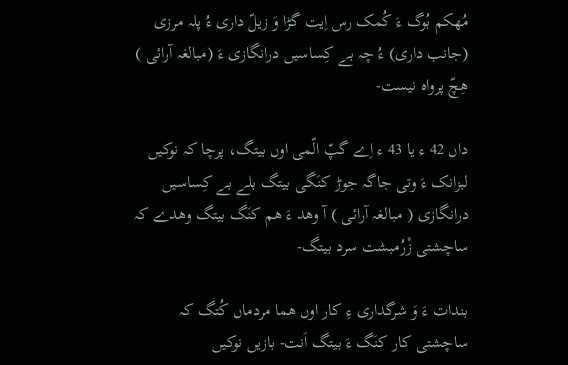مُهکم بُوگ ءَ کُمک رس اِیت گڑا وَ زیلّ داری ءُ پلہ مرزی (جانب داری) ءُ چہ بے کِساسیں درانگازی ءَ (مبالغہ آرائی ) هِچّ پرواه نیست-

داں 42 ء یا 43 ء اِے گپّ الّمی اوں بیتگ، پرچا کہ نوکیں لبزانک ءَ وتی جاگہ جوڑ کنَگی بیتگ بلے بے کِساسیں درانگازی ( مبالغہ آرائی ) آ وهد ءَ هم کنَگ بیتگ وهدے کہ ساچشتی زْرُمبشت سرد بیتگ-

بندات ءَ وَ شرگداری ءِ کار اوں هما مردماں کُتگ کہ ساچشتی کار کنَگ ءَ بیتگ اَنت- بازیں نوکیں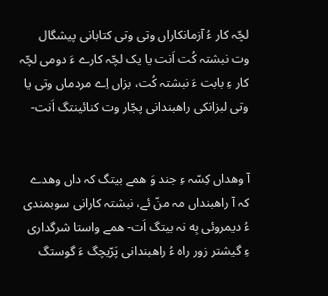لچّہ کار ءُ آزمانکاراں وتی وتی کتابانی پیشگال وت نبشتہ کُت اَنت یا یک لچّہ کارے ءَ دومی لچّہ کار ءِ بابت ءَ نبشتہ کُت، بزاں اِے مردماں وتی یا وتی لبزانکی راهبندانی پجّار وت کنائینتگ اَنت-


آ وهداں کِسّہ ءِ جند وَ همے بیتگ کہ داں وهدے کہ آ راهبنداں مہ منّ ئے، نبشتہ کارانی سوبمندی ءُ دیمروئی بِه نہ بیتگ اَت- همے واستا شرگداری ءِ گیشتر زور راه ءُ راهبندانی پَرّیچگ ءَ گوستگ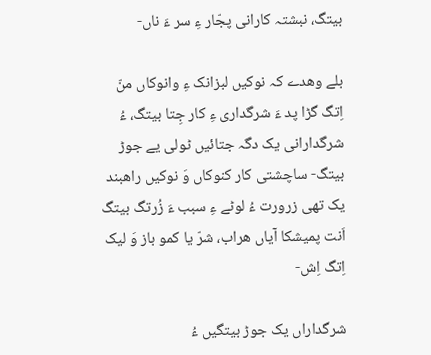بیتگ، نبشتہ کارانی پجّار ءِ سر ءَ ناں-

بلے وهدے کہ نوکیں لبزانک ءِ وانوکاں منّ اِتگ گڑا پد ءَ شرگداری ءِ کار جِتا بیتگ، ءُ شرگدارانی یک دگہ جتائیں ٹولی یے جوڑ بیتگ- ساچشتی کار کنوکاں وَ نوکیں راهبند یک تهی زرورت ءُ لوٹے ءِ سبب ءَ زُرتگ بیتگ اَنت پمیشکا آیاں هراب، شرّ یا کمو باز وَ لیک اِتگ اِش-

شرگداراں یک جوڑ بیتگیں ءُ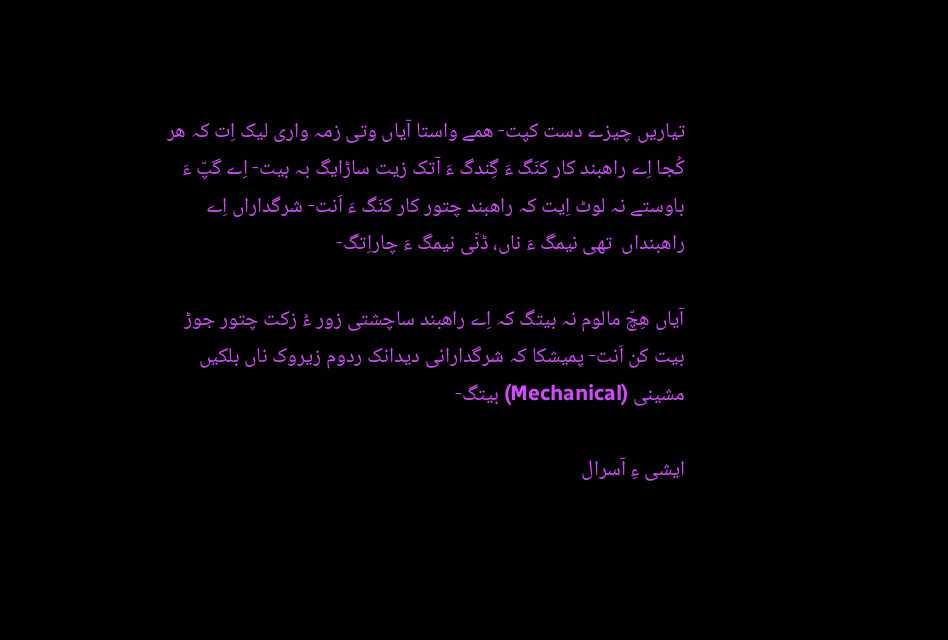تیاریں چیزے دست کپت- همے واستا آیاں وتی زمہ واری لیک اِت کہ هر کُجا اِے راهبند کار کنَگ ءَ گِندگ ءَ آتک زیت ساڑایگ بہ بیت- اِے گپّ ءَ باوستے نہ لوٹ اِیت کہ راهبند چتور کار کنَگ ءَ اَنت- شرگداراں اِے راهبنداں  تهی نیمگ ءَ ناں، ڈنّی نیمگ ءَ چاراِتگ-

آیاں هِچّ مالوم نہ بیتگ کہ اِے راهبند ساچشتی زور ءُ زکت چتور جوڑ بیت کن اَنت- پمیشکا کہ شرگدارانی دیدانک ردوم زیروک ناں بلکیں مشینی (Mechanical) بیتگ-

ایشی ءِ آسرال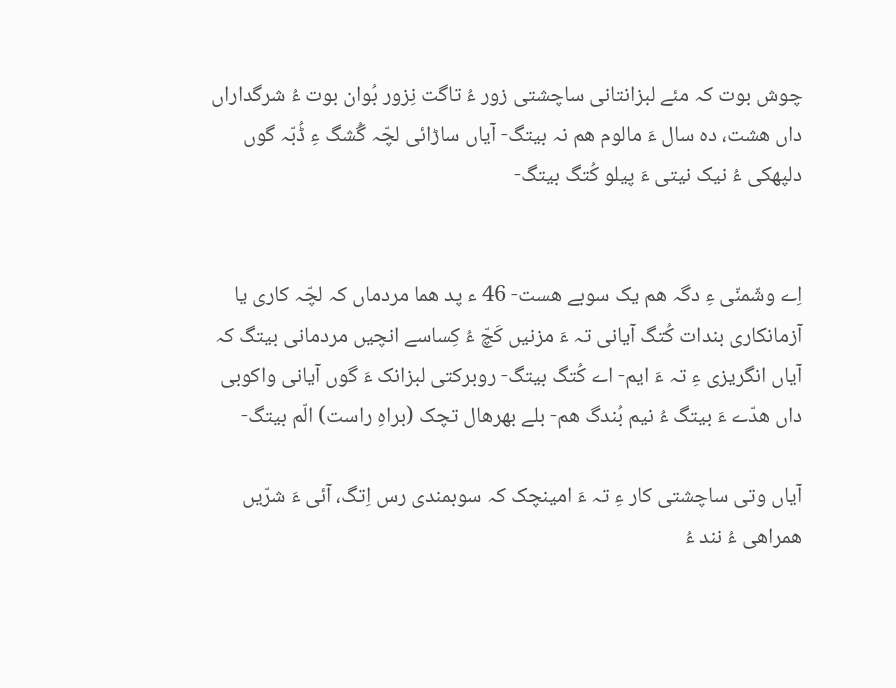چوش بوت کہ مئے لبزانتانی ساچشتی زور ءُ تاگت نِزور بُوان بوت ءُ شرگداراں داں هشت، ده سال ءَ مالوم هم نہ بیتگ- آیاں ساڑائی لچّہ گُشگ ءِ ڈُبّہ گوں دلپهکی ءُ نیک نیتی ءَ پیلو کُتگ بیتگ-


اِے وشّمنّی ءِ دگہ هم یک سوبے هست- 46 ء پد هما مردماں کہ لچّہ کاری یا آزمانکاری بندات کُتگ آیانی تہ ءَ مزنیں کَچّ ءُ کِساسے انچیں مردمانی بیتگ کہ آیاں انگریزی ءِ تہ ءَ ایم- اے کُتگ بیتگ- روبرکتی لبزانک ءَ گوں آیانی واکوبی داں هدّے ءَ بیتگ ءُ نیم بُندگ هم- بلے بهرهال تچک (براهِ راست) الّم بیتگ-

آیاں وتی ساچشتی کار ءِ تہ ءَ امینچک کہ سوبمندی رس اِتگ، آئی ءَ شرّیں همراهی ءُ نند ءُ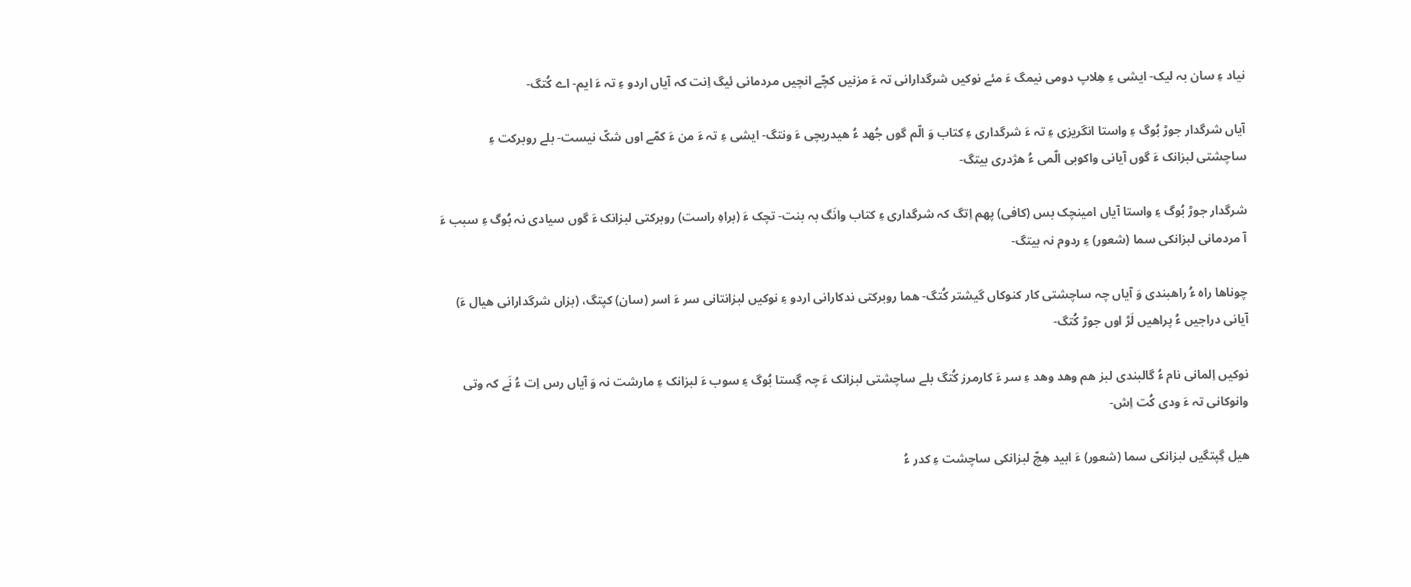نیاد ءِ سان بہ لیک- ایشی ءِ هِلاپ دومی نیمگ ءَ مئے نوکیں شرگدارانی تہ ءَ مزنیں کچّے انچیں مردمانی ئیگ اِنت کہ آیاں اردو ءِ تہ ءَ ایم- اے کُتگ-

آیاں شرگدار جوڑ بُوگ ءِ واستا انگریزی ءِ تہ ءَ شرگداری ءِ کتاب وَ الّم گوں جُهد ءُ هیدریچی ءَ ونتگ- ایشی ءِ تہ ءَ من ءَ کمّے اوں شکّ نیست- بلے روبرکت ءِ ساچشتی لبزانک ءَ گوں آیانی واکوبی الّمی ءُ هژدری بیتگ-

شرگدار جوڑ بُوگ ءِ واستا آیاں امینچک بس (کافی) پهم اِتگ کہ شرگداری ءِ کتاب وانَگ بہ بنت- تچک ءَ (براهِ راست) روبرکتی لبزانک ءَ گوں سیادی نہ بُوگ ءِ سبب ءَ آ مردمانی لبزانکی سما (شعور) ءِ ردوم نہ بیتگ-

چوناها راه ءُ راهبندی وَ آیاں چہ ساچشتی کار کنوکاں گیشتر کُتگ- هما روبرکتی ندکارانی اردو ءِ نوکیں لبزانتانی سر ءَ اسر (سان) کپتگ، (بزاں شرگدارانی هیال ءَ) آیانی دراجیں ءُ پراهیں لَڑ اوں جوڑ کُتگ-

نوکیں اِلمانی نام ءُ گالبندی لبز هم وهد وهد ءِ سر ءَ کارمرز کُتگ بلے ساچشتی لبزانک ءَ چہ گِستا بُوگ ءِ سوب ءَ لبزانک ءِ مارشت نہ وَ آیاں رس اِت ءُ نَے کہ وتی وانوکانی تہ ءَ ودی کُت اِش-

هیل گِپتگیں لبزانکی سما (شعور) ءَ ابید هِچّ لبزانکی ساچشت ءِ کدر ءُ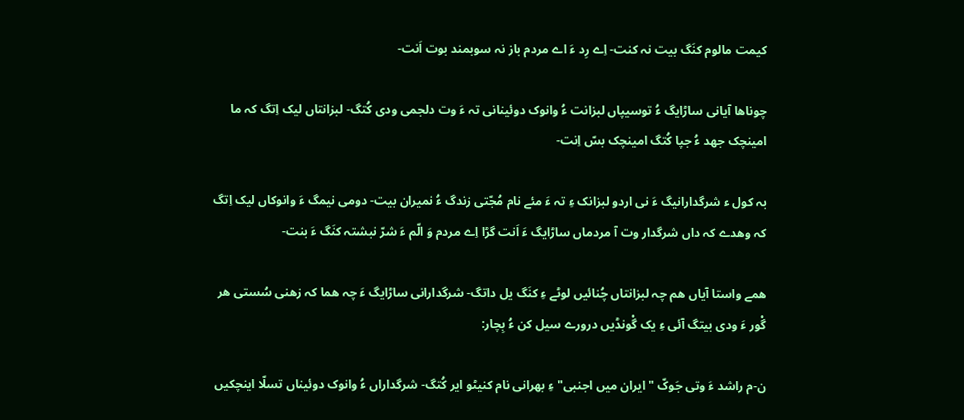کیمت مالوم کنَگ بیت نہ کنت- اِے رِد ءَ اے مردم باز نہ سوبمند بوت اَنت-

چوناها آیانی ساڑایگ ءُ توسیپاں لبزانت ءُ وانوک دوئینانی تہ ءَ وت دلجمی ودی کُتگ- لبزانتاں لیک اِتگ کہ ما امینچک جهد ءُ جپا کُتگ امینچک بسّ اِنت-

بہ کول ء شرگدارانیگ ءَ نی اردو لبزانک ءِ تہ ءَ مئے نام مُجّتی زندگ ءُ نمیران بیت- دومی نیمگ ءَ وانوکاں لیک اِتگ کہ وهدے کہ داں شرگدار وت آ مردماں ساڑایگ ءَ اَنت گڑا اِے مردم وَ الّم ءَ شرّ نبشتہ کنَگ ءَ بنت-

همے واستا آیاں هم چہ لبزانتاں چُنائیں لوٹے ءِ کنَگ یل داتگ- شرگدارانی ساڑایگ ءَ چہ هما کہ زهنی سُستی هر گْور ءَ ودی بیتگ آئی ءِ یک گْونڈیں درورے سیل کن ءُ بِچار:

ن-م راشد ءَ وتی جَوکّ " ایران میں اجنبی" ءِ بهرانی نام کنیٹو ایر کُتگ- شرگداراں ءُ وانوک دوئیناں تسلّا اینچکیں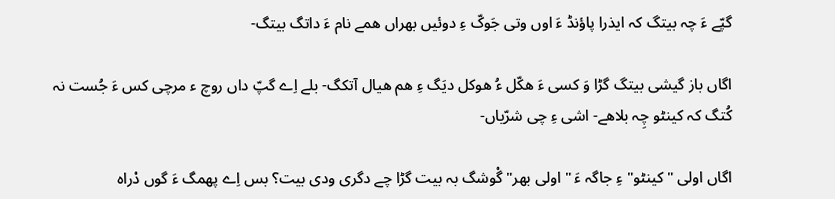گپّے ءَ چہ بیتگ کہ ایذرا پاؤنڈ ءَ اوں وتی جَوکّ ءِ دوئیں بهراں همے نام ءَ داتگ بیتگ-

اگاں باز گیشی بیتگ گڑا وَ کسی ءَ هکّل ءُ هوکل دیَگ ءِ هم هیال آتکگ- بلے اِے گپّ داں روچ ء مرچی کس ءَ جُست نہ کُتگ کہ کینٹو چِہ بلاهے- اشی ءِ چی شرّیاں-

اگاں اولی " کینٹو" ءِ جاگہ ءَ " اولی بهر" گْوشگ بہ بیت گڑا چے دگری ودی بیت؟ بس اِے پهمگ ءَ گوں دْراه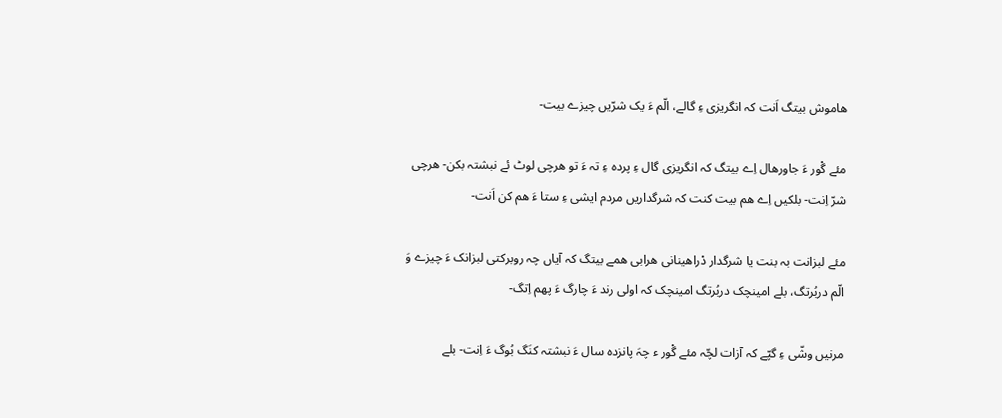هاموش بیتگ اَنت کہ انگریزی ءِ گالے، الّم ءَ یک شرّیں چیزے بیت-

مئے گْور ءَ جاورهال اِے بیتگ کہ انگریزی گال ءِ پرده ءِ تہ ءَ تو هرچی لوٹ ئے نبشتہ بکن- هرچی شرّ اِنت- بلکیں اِے هم بیت کنت کہ شرگداریں مردم ایشی ءِ ستا ءَ هم کن اَنت-

مئے لبزانت بہ بنت یا شرگدار دْراهینانی هرابی همے بیتگ کہ آیاں چہ روبرکتی لبزانک ءَ چیزے وَ الّم دربُرتگ، بلے امینچک دربُرتگ امینچک کہ اولی رند ءَ چارگ ءَ پهم اِتگ-

مرنیں وشّی ءِ گپّے کہ آزات لچّہ مئے گْور ء چہَ پانزده سال ءَ نبشتہ کنَگ بُوگ ءَ اِنت- بلے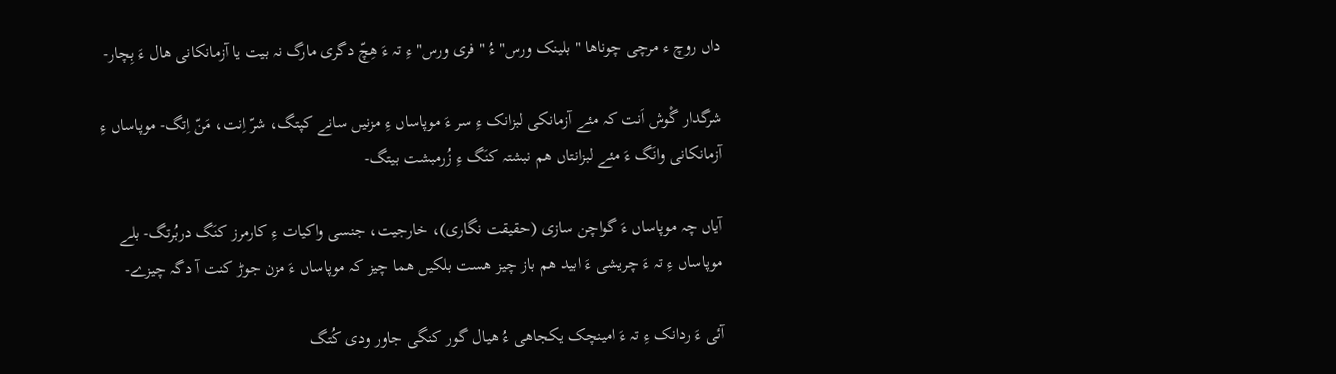داں روچ ء مرچی چوناها " بلینک ورس" ءُ " فری ورس" ءِ تہ ءَ هِچّ دگری مارگ نہ بیت یا آزمانکانی هال ءَ بِچار-

شرگدار گْوش اَنت کہ مئے آزمانکی لبزانک ءِ سر ءَ موپاساں ءِ مزنیں سانے کپتگ، شرّ اِنت، مَنّ اِتگ- موپاساں ءِ آزمانکانی وانَگ ءَ مئے لبزانتاں هم نبشتہ کنَگ ءِ زُرمبشت بیتگ-

آیاں چہ موپاساں ءَ گواچن سازی (حقیقت نگاری)، خارجیت، جنسی واکیات ءِ کارمرز کنَگ دربُرتگ- بلے موپاساں ءِ تہ ءَ چریشی ءَ ابید هم باز چیز هست بلکیں هما چیز کہ موپاساں ءَ مزن جوڑ کنت آ دگہ چیزے-

آئی ءَ ردانک ءِ تہ ءَ امینچک یکجاهی ءُ هیال گور کنگی جاور ودی کُتگ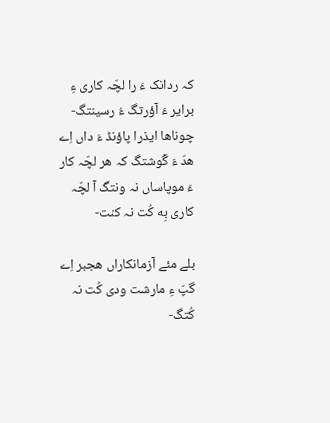کہ ردانک ءَ را لچّہ کاری ءِ برایر ءَ آؤرتگ ءُ رسینتگ- چوناها ایذرا پاؤنڈ ءَ داں اِے هدّ ءَ گْوشتگ کہ هر لچّہ کار ءَ موپاساں نہ ونتگ آ لچّہ کاری بِه کُت نہ کنت-

بلے مئے آزمانکاراں هجبر اِے گپّ ءِ مارشت ودی کُت نہ کُتگ-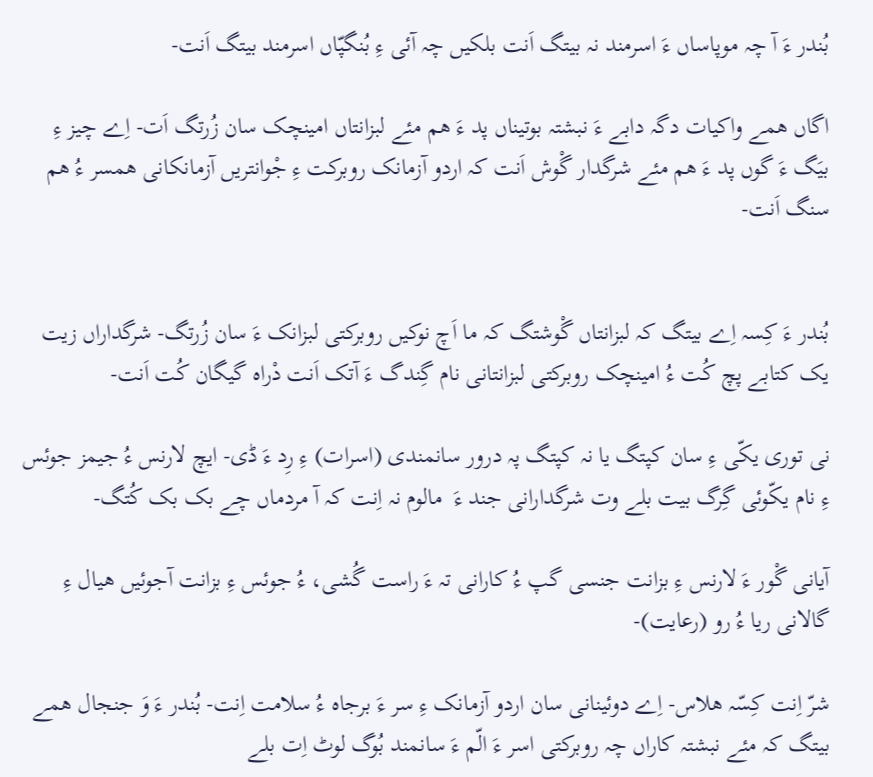بُندر ءَ آ چہ موپاساں ءَ اسرمند نہ بیتگ اَنت بلکیں چہ آئی ءِ بُنگپّاں اسرمند بیتگ اَنت-

اگاں همے واکیات دگہ دابے ءَ نبشتہ بوتیناں پد ءَ هم مئے لبزانتاں امینچک سان زُرتگ اَت- اِے چیز ءِ بیَگ ءَ گوں پد ءَ هم مئے شرگدار گْوش اَنت کہ اردو آزمانک روبرکت ءِ جْوانتریں آزمانکانی همسر ءُ هم سنگ اَنت-


بُندر ءَ کِسہ اِے بیتگ کہ لبزانتاں گْوشتگ کہ ما اَچ نوکیں روبرکتی لبزانک ءَ سان زُرتگ- شرگداراں زیت یک کتابے پچ کُت ءُ امینچک روبرکتی لبزانتانی نام گِندگ ءَ آتک اَنت دْراه گیگان کُت اَنت-

نی توری یکّی ءِ سان کپتگ یا نہ کپتگ پہ درور سانمندی (اسرات) ءِ رِد ءَ ڈی- ایچ لارنس ءُ جیمز جوئس ءِ نام یکّوئی گِرگ بیت بلے وت شرگدارانی جند ءَ  مالوم نہ اِنت کہ آ مردماں چے بک بک کُتگ-

آیانی گْور ءَ لارنس ءِ بزانت جنسی گپ ءُ کارانی تہ ءَ راست گُشی، ءُ جوئس ءِ بزانت آجوئیں هیال ءِ گالانی ریا ءُ رو (رعایت)-

شرّ اِنت کِسّہ هلاس- اِے دوئینانی سان اردو آزمانک ءِ سر ءَ برجاه ءُ سلامت اِنت- بُندر ءَ وَ جنجال همے بیتگ کہ مئے نبشتہ کاراں چہ روبرکتی اسر ءَ الّم ءَ سانمند بُوگ لوٹ اِت بلے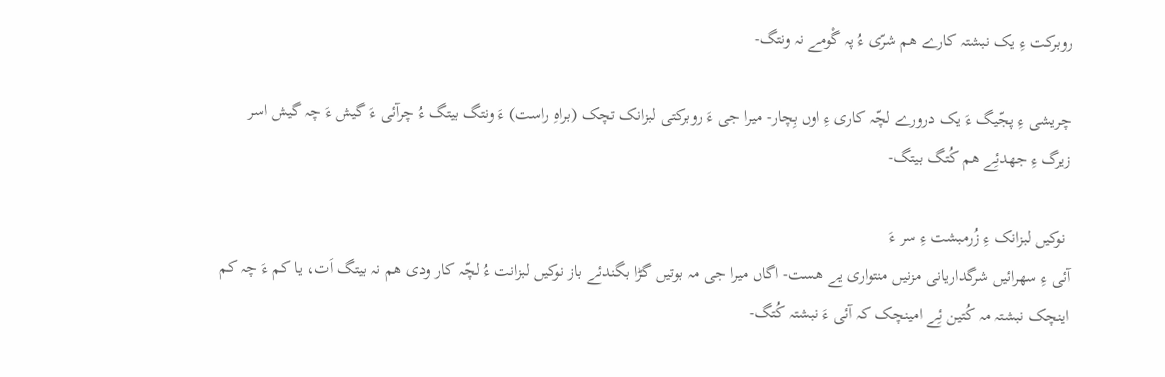روبرکت ءِ یک نبشتہ کارے هم شرّی ءُ پہ گْومے نہ ونتگ-

چریشی ءِ پجّیگ ءَ یک درورے لچّہ کاری ءِ اوں بِچار- میرا جی ءَ روبرکتی لبزانک تچک (براهِ راست) ءَ ونتگ بیتگ ءُ چرآئی ءَ گیش ءَ چہ گیش اسر زیرگ ءِ جهدئِے هم کُتگ بیتگ-

 نوکیں لبزانک ءِ زُرمبشت ءِ سر ءَ
آئی ءِ سهرائیں شرگداریانی مزنیں منتواری یے هست- اگاں میرا جی مہ بوتیں گڑا بگندئے باز نوکیں لبزانت ءُ لچّہ کار ودی هم نہ بیتگ اَت، یا کم ءَ چہ کم اینچک نبشتہ مہ کُتین ئِے امینچک کہ آئی ءَ نبشتہ کُتگ-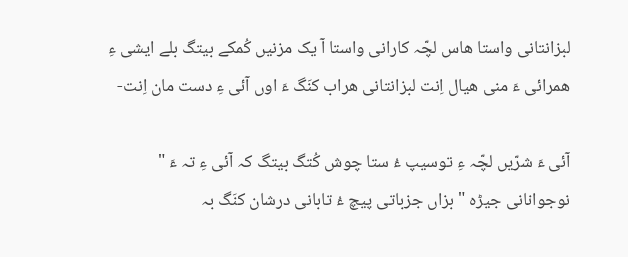لبزانتانی واستا هاس لچّہ کارانی واستا آ یک مزنیں کُمکے بیتگ بلے ایشی ءِ همرائی ءَ منی هیال اِنت لبزانتانی هراب کنَگ ءَ اوں آئی ءِ دست مان اِنت-

آئی ءَ شرّیں لچّہ ءِ توسیپ ءُ ستا چوش کُتگ بیتگ کہ آئی ءِ تہ ءَ " نوجوانانی جیڑه " بزاں جزباتی پیچ ءُ تابانی درشان کنَگ بہ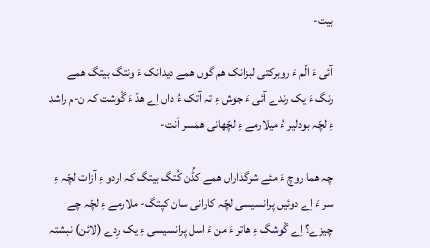بیت-

آئی ءَ الّم ءَ روبرکتی لبزانک هم گوں همے دیدانک ءَ ونتگ بیتگ همے رنگ ءَ یک رندے آئی ءَ جوش ءِ تہ آتک ءُ داں اِے هدّ ءَ گْوشت کہ ن-م راشد ءِ لچّہ بودلیر ءُ میلارمے ءِ لچّهانی همسر اَنت-

چہ هما روچ ءَ مئے شرگداراں همے کڈِّن کُتگ بیتگ کہ اردو ءِ آزات لچّہ ءِ سر ءَ اِے دوئیں پرانسیسی لچّہ کارانی سان کپتگ- ملارمے ءِ لچّہ چے چیزے؟ اِے گْوشگ ءِ هاتر ءَ من ءَ اسل پرانسیسی ءِ یک رِدے (لائن) نبشتہ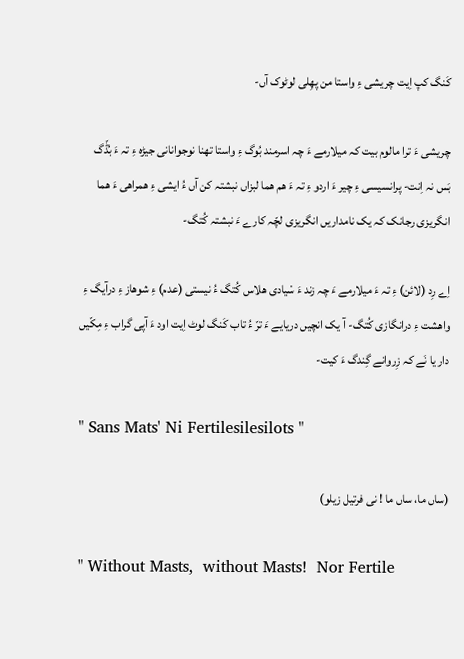کَنگ کپ اِیت چریشی ءِ واستا من پهِلی لوٹوک آں-

چریشی ءَ ترا مالوم بیت کہ میلارمے ءَ چہ اسرمند بُوگ ءِ واستا تهنا نوجوانانی جیڑه ءِ تہ ءَ بُڈّگ بَس نہ اِنت- پرانسیسی ءِ چیر ءَ اردو ءِ تہ ءَ هم هما لبزاں نبشتہ کن آں ءُ ایشی ءِ همراهی ءَ هما انگریزی رجانک کہ یک نامداریں انگریزی لچّہ کارے ءَ نبشتہ کُتگ-

اِے رِد (لائن) ءِ تہ ءَ میلارمے ءَ چہ زند ءَ سْیادی هلاس کُتگ ءُ نیستی (عدم) ءِ شوهاز ءِ درآیگ ءِ واهشت ءِ درانگازی کُتگ- آ یک انچیں دریایے ءَ ترّ ءُ تاب کَنگ لوٹ اِیت اود ءَ آپی گراب ءِ مِکّیں دار یا نَے کہ زِروانے گِندگ ءَ کیت-

" Sans Mats' Ni Fertilesilesilots "

(ساں ما، ساں ما ! نی فرتیل زیلو)

" Without Masts,  without Masts!  Nor Fertile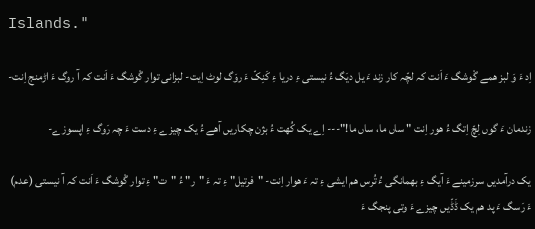Islands."

اِد ءَ وَ لبز همے گْوشگ ءَ اَنت کہ لچّہ کار زند ءَ یل دیَگ ءُ نیستی ءِ دریا ءِ کَنِکّ ءَ روَگ لوٹ اِیت- لبزانی توار گْوشگ ءَ اَنت کہ آ روگ ءَ اڑمنج اِنت-

زندمان ءَ گوں لِچّ اِتگ ءُ هور اِنت " ساں ما، ساں ما!"--- اِے یک کُهت ءُ بژن چکاریں آهے ءُ یک چیزے ءِ دست ءَ چہ رَوگ ءِ اپسوزے-

یک درآمدیں سرزمینے ءَ آیگ ءِ بهمانگی ءُ تُرس هم ایشی ءِ تہ ءَ هوار اِنت- "فرتیل" ءِ تہ ءَ "ر" ءُ "ت" ءِ توار گْوشگ ءَ اَنت کہ آ نیستی (عدم) ءَ رَسگ ءَ پد هم یک ڈَڈّیں چیزے ءَ وتی پنجگ ءَ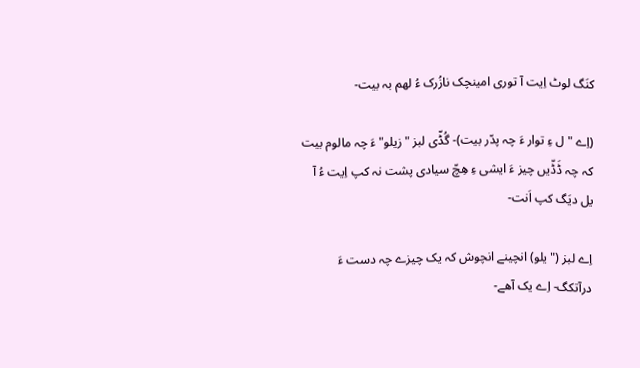کنَگ لوٹ اِیت آ توری امینچک نازُرک ءُ لهم بہ بیت-

(اِے " ل ءِ توار ءَ چہ پدّر بیت)- گُڈّی لبز "زیلو" ءَ چہ مالوم بیت کہ چہ ڈَڈّیں چیز ءَ ایشی ءِ هِچّ سیادی پشت نہ کپ اِیت ءُ آ یل دیَگ کپ اَنت-

اِے لبز ("یلو) انچینے انچوش کہ یک چیزے چہ دست ءَ درآتکگ- اِے یک آهے-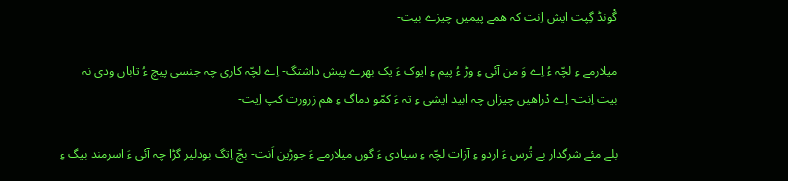گْونڈ گِپت ایش اِنت کہ همے پیمیں چیزے بیت-

میلارمے ءِ لچّہ ءُ اِے وَ من آئی ءِ وڑ ءُ پیم ءِ ایوک ءَ یک بهرے پیش داشتگ- اِے لچّہ کاری چہ جنسی پیچ ءُ تاباں ودی نہ بیت اِنت- اِے دْراهیں چیزاں چہ ابید ایشی ءِ تہ ءَ کمّو دماگ ءِ هم زرورت کپ اِیت-

بلے مئے شرگدار بے تُرس ءَ اردو ءِ آزات لچّہ ءِ سیادی ءَ گوں میلارمے ءَ جوڑین اَنت- بچّ اِتگ بودلیر گڑا چہ آئی ءَ اسرمند بیگ ءِ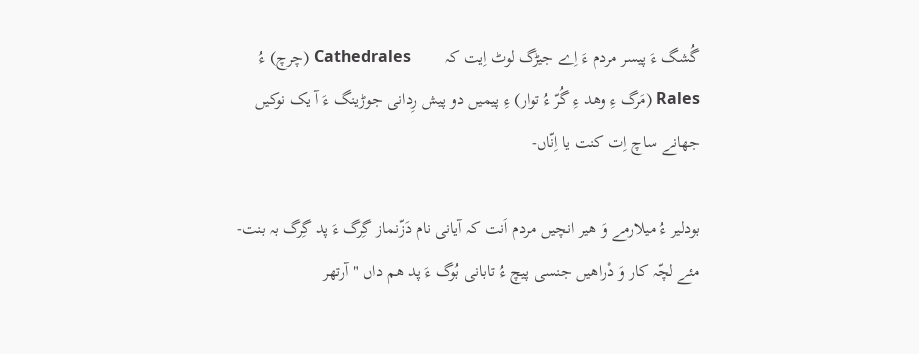گُشگ ءَ پیسر مردم ءَ اِے جیڑگ لوٹ اِیت کہ        Cathedrales (چرچ) ءُ Rales (مَرگ ءِ وهد ءِ گُرّ ءُ توار) ءِ پیمیں دو پیش رِدانی جوڑینگ ءَ آ یک نوکیں جهانے ساچ اِت کنت یا اِنّاں-

بودلیر ءُ میلارمے وَ هیر انچیں مردم اَنت کہ آیانی نام دَزّنماز گِرگ ءَ پد گِرگ بہ بنت- مئے لچّہ کار وَ دْراهیں جنسی پیچ ءُ تابانی بُوگ ءَ پد هم داں " آرتهر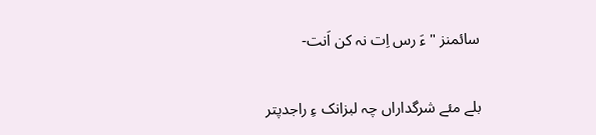سائمنز " ءَ رس اِت نہ کن اَنت-

بلے مئے شرگداراں چہ لبزانک ءِ راجدپتر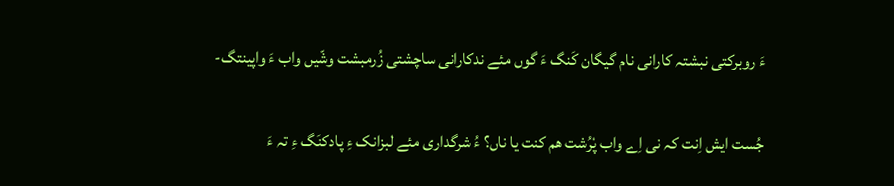ءَ روبرکتی نبشتہ کارانی نام گیگان کَنگ ءَ گوں مئے ندکارانی ساچشتی زُرمبشت وشّیں واب ءَ واپینتگ-

جُست ایش اِنت کہ نی اِے واب پْرُشت هم کنت یا ناں؟ ءُ شرگداری مئے لبزانک ءِ پادکنَگ ءِ تہ ءَ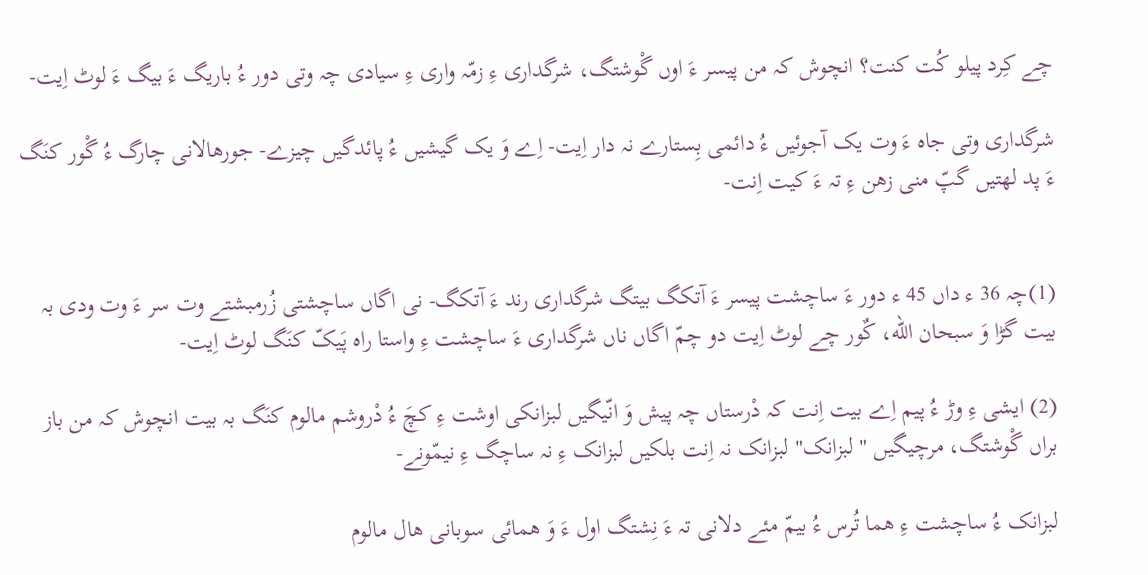چے کِرد پیلو کُت کنت؟ انچوش کہ من پیسر ءَ اوں گْوشتگ، شرگداری ءِ زمّہ واری ءِ سیادی چہ وتی دور ءُ باریگ ءَ بیگ ءَ لوٹ اِیت-

شرگداری وتی جاه ءَ وت یک آجوئیں ءُ دائمی بِستارے نہ دار اِیت- اِے وَ یک گیشیں ءُ پائدگیں چیزے- جورهالانی چارگ ءُ گْور کنَگ ءَ پد لهتیں گپّ منی زهن ءِ تہ ءَ کیت اِنت-


(1)چہ 36 ء داں 45 ء دور ءَ ساچشت پیسر ءَ آتکگ بیتگ شرگداری رند ءَ آتکگ- نی اگاں ساچشتی زُرمبشتے وت سر ءَ وت ودی بہ بیت گڑا وَ سبحان الله، کٌور چے لوٹ اِیت دو چمّ اگاں ناں شرگداری ءَ ساچشت ءِ واستا راه پَیکّ کنَگ لوٹ اِیت-

(2) ایشی ءِ وڑ ءُ پیم اِے بیت اِنت کہ دْرستاں چہ پیش وَ انّیگیں لبزانکی اوشت ءِ کچَ ءُ دْروشم مالوم کنَگ بہ بیت انچوش کہ من باز براں گْوشتگ، مرچیگیں " لبزانک" لبزانک نہ اِنت بلکیں لبزانک ءِ نہ ساچگ ءِ نیمّونے-

لبزانک ءُ ساچشت ءِ هما تُرس ءُ بیمّ مئے دلانی تہ ءَ نِشتگ اول ءَ وَ همائی سوبانی هال مالوم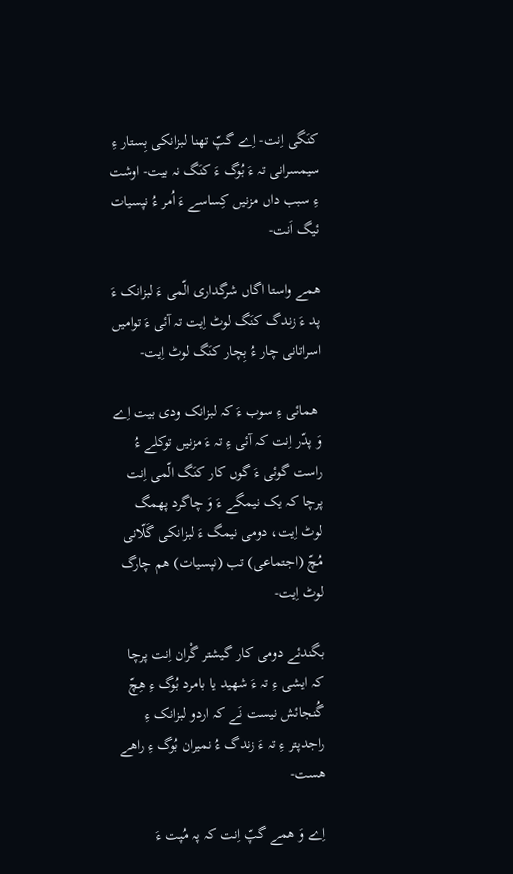کنَگی اِنت- اِے گپّ تهنا لبزانکی بِستار ءِ سیمسرانی تہ ءَ بُوگ ءَ کنَگ نہ بیت- اوشت ءِ سبب داں مزنیں کِساسے ءَ اُمر ءُ نپسیات ئیگ اَنت-

همے واستا اگاں شرگداری الّمی ءَ لبزانک ءَ پد ءَ زندگ کنَگ لوٹ اِیت تہ آئی ءَ توامیں اسراتانی چار ءُ بِچار کنَگ لوٹ اِیت-

 همائی ءِ سوب ءَ کہ لبزانک ودی بیت اِے وَ پدّر اِنت کہ آئی ءِ تہ ءَ مزنیں توکلے ءُ راست گوئی ءَ گوں کار کنَگ الّمی اِنت پرچا کہ یک نیمگے ءَ وَ چاگرد پهمگ لوٹ اِیت، دومی نیمگ ءَ لبزانکی گَلّانی مُچّ (اجتماعی) تب (نپسیات) هم چارگ لوٹ اِیت-

بگندئے دومی کار گیشتر گْران اِنت پرچا کہ ایشی ءِ تہ ءَ شهید یا بامرد بُوگ ءِ هِچّ گُنجائش نیست نَے کہ اردو لبزانک ءِ راجدپتر ءِ تہ ءَ زندگ ءُ نمیران بُوگ ءِ راهے هست-

اِے وَ همے گپّ اِنت کہ پہ مُپت ءَ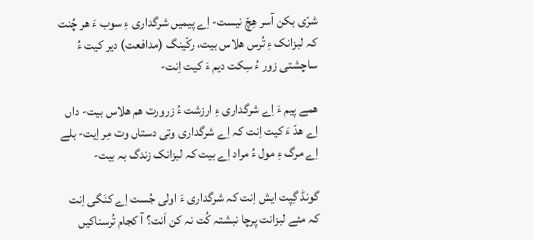شرّی بکن آسر هِچّ نیست- اِے پیمیں شرگداری ءِ سوب ءَ هر چُنت کہ لبزانک ءِ تُرس هلاس بیت، رکّینگ (مدافعت) دیر کیت ءُ ساچشتی زور ءُ سِکت دیم ءَ کیت اِنت-

همے پیم ءَ اِے شرگداری ءِ ارزشت ءُ زرورت هم هلاس بیت- داں اِے هدّ ءَ کیت اِنت کہ اِے شرگداری وتی دستاں وت مِر اِیت- بلے اِے مرگ ءِ مول ءُ مراد اِے بیت کہ لبزانک زندگ بہ بیت-

گونڈ گِپت ایش اِنت کہ شرگداری ءَ اولی جُست اِے کنَگی اِنت کہ مئے لبزانت پرچا نبشتہ کُت نہ کن اَنت؟ آ کجام تُرسناکیں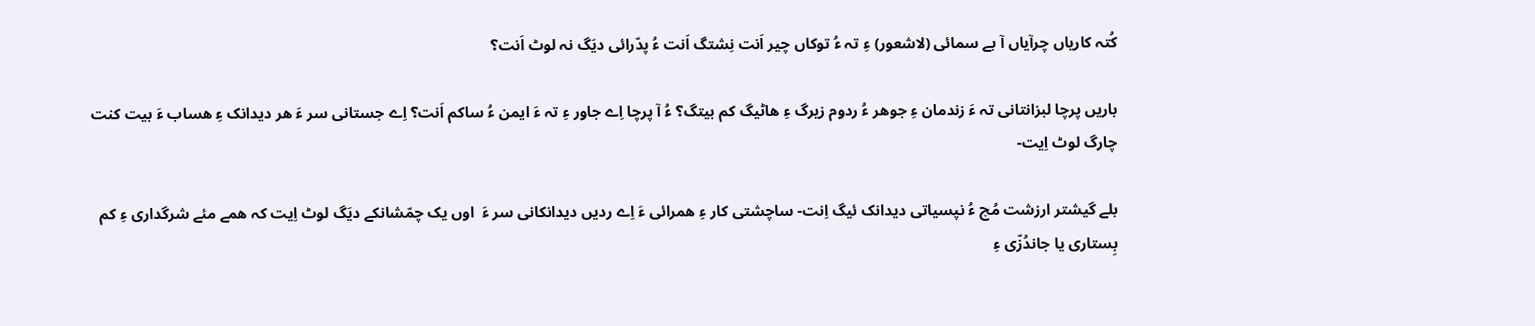کُتہ کاریاں چرآیاں آ بے سمائی (لاشعور) ءِ تہ ءُ توکاں چیر اَنت نِشتگ اَنت ءُ پدّرائی دیَگ نہ لوٹ اَنت؟

باریں پرچا لبزانتانی تہ ءَ زندمان ءِ جوهر ءُ ردوم زیرگ ءِ هاٹیگ کم بیتگ؟ ءُ آ پرچا اِے جاور ءِ تہ ءَ ایمن ءُ ساکم اَنت؟ اِے جستانی سر ءَ هر دیدانک ءِ هساب ءَ بیت کنت چارگ لوٹ اِیت-

بلے گیشتر ارزشت مُچ ءُ نپسیاتی دیدانک ئیگ اِنت- ساچشتی کار ءِ همرائی ءَ اِے ردیں دیدانکانی سر ءَ  اوں یک چمّشانکے دیَگ لوٹ اِیت کہ همے مئے شرگداری ءِ کم بِستاری یا جاندُزّی ءِ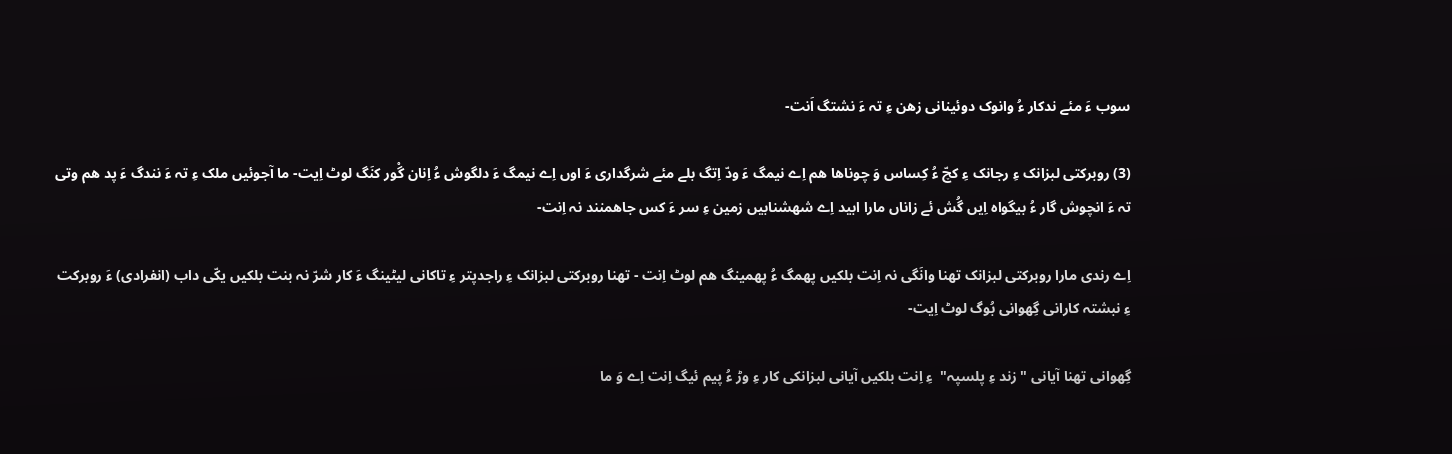سوب ءَ مئے ندکار ءُ وانوک دوئینانی زهن ءِ تہ ءَ نشتگ اَنت-

(3) روبرکتی لبزانک ءِ رجانک ءِ کچّ ءُ کِساس وَ چوناها هم اِے نیمگ ءَ ودّ اِتگ بلے مئے شرگداری ءَ اوں اِے نیمگ ءَ دلگوش ءُ اِنان گْور کنَگ لوٹ اِیت- ما آجوئیں ملک ءِ تہ ءَ نندگ ءَ پد هم وتی تہ ءَ انچوش گار ءُ بیگواه اِیں گُش ئے زاناں مارا ابید اِے شهشنابیں زمین ءِ سر ءَ کس جاهمنند نہ اِنت-

اِے رندی مارا روبرکتی لبزانک تهنا وانَگی نہ اِنت بلکیں پهمگ ءُ پهمینگ هم لوٹ اِنت - تهنا روبرکتی لبزانک ءِ راجدپتر ءِ تاکانی لیٹینگ ءَ کار شرّ نہ بنت بلکیں یکّی داب (انفرادی) ءَ روبرکت ءِ نبشتہ کارانی گِهوانی بُوگ لوٹ اِیت-

گِهوانی تهنا آیانی " زند ءِ پلسپہ"  ءِ اِنت بلکیں آیانی لبزانکی کار ءِ وڑ ءُ پیم ئیگ اِنت اِے وَ ما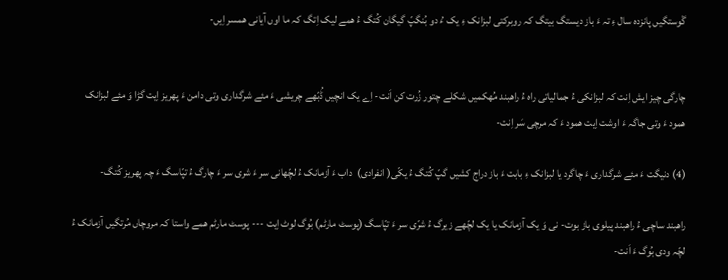گْوستگیں پانزده سال ءِ تہ ءَ باز دیستگ بیتگ کہ روبرکتی لبزانک ءِ یک ءُ دو بُنگپّ گیگان کُتگ ءُ همے لیک اِتگ کہ ما اوں آیانی همسر اِیں-


چارگی چیز ایش اِنت کہ لبزانکی ءُ جمالیاتی راه ءُ راهبند مُهکمیں شکلے چتور زُرت کن اَنت- اِے یک انچیں ڈُبّهے چریشی ءَ مئے شرگداری وتی دامن ءَ پهریز اِیت گڑا وَ مئے لبزانک همود ءَ وتی جاگہ ءَ اوشت اِیت همود ءَ کہ مرچی سَر اِنت-

(4) دنیگت ءَ مئے شرگداری ءَ چاگرد یا لبزانک ءِ بابت ءَ باز دراج کشیں گپّ کُتگ ءُ یکّی( انفرادی)  داب ءَ آزمانک ءُ لچّهانی سر ءَ شری سر ءَ چارگ ءُ تپّاسگ ءَ چہ پهریز کُتگ-

راهبند ساچی ءُ راهبند پیلوی باز بوت- نی وَ یک آزمانک یا یک لچّهے زیرگ ءُ شرّی سر ءَ تپّاسگ (پوسٹ مارٹم) بُوگ لوٹ اِیت --- پوسٹ مارٹم همے واستا کہ مروچاں مُرتگیں آزمانک ءُ لچّہ ودی بُوگ ءَ اَنت-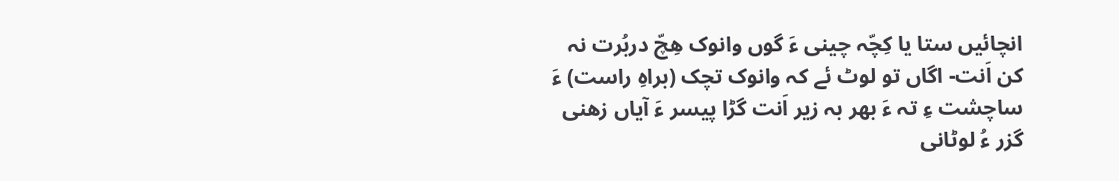انچائیں ستا یا کِچّہ چینی ءَ گوں وانوک هِچّ دربُرت نہ کن اَنت- اگاں تو لوٹ ئے کہ وانوک تچک (براهِ راست) ءَ ساچشت ءِ تہ ءَ بهر بہ زیر اَنت گڑا پیسر ءَ آیاں زهنی گزر ءُ لوٹانی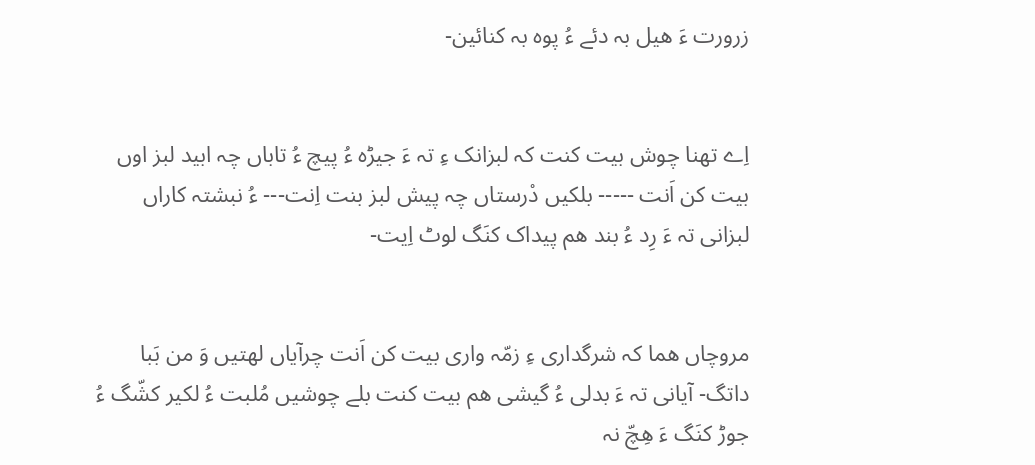زرورت ءَ هیل بہ دئے ءُ پوه بہ کنائین-


اِے تهنا چوش بیت کنت کہ لبزانک ءِ تہ ءَ جیڑه ءُ پیچ ءُ تاباں چہ ابید لبز اوں بیت کن اَنت ----- بلکیں دْرستاں چہ پیش لبز بنت اِنت--- ءُ نبشتہ کاراں لبزانی تہ ءَ رِد ءُ بند هم پیداک کنَگ لوٹ اِیت-


مروچاں هما کہ شرگداری ءِ زمّہ واری بیت کن اَنت چرآیاں لهتیں وَ من بَبا داتگ- آیانی تہ ءَ بدلی ءُ گیشی هم بیت کنت بلے چوشیں مُلبت ءُ لکیر کشّگ ءُ جوڑ کنَگ ءَ هِچّ نہ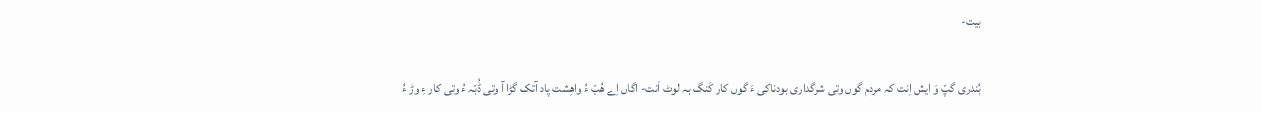بیت-

بُندری گپّ وَ ایش اِنت کہ مردم گوں وتی شرگداری بودناکی ءَ گوں کار کَنگ بہ لوٹ اَنت- اگاں اِے هُبّ ءُ واهِشت پاد آتک گڑا آ وتی ڈُبّہ ءُ وتی کار ءِ وڑ ءُ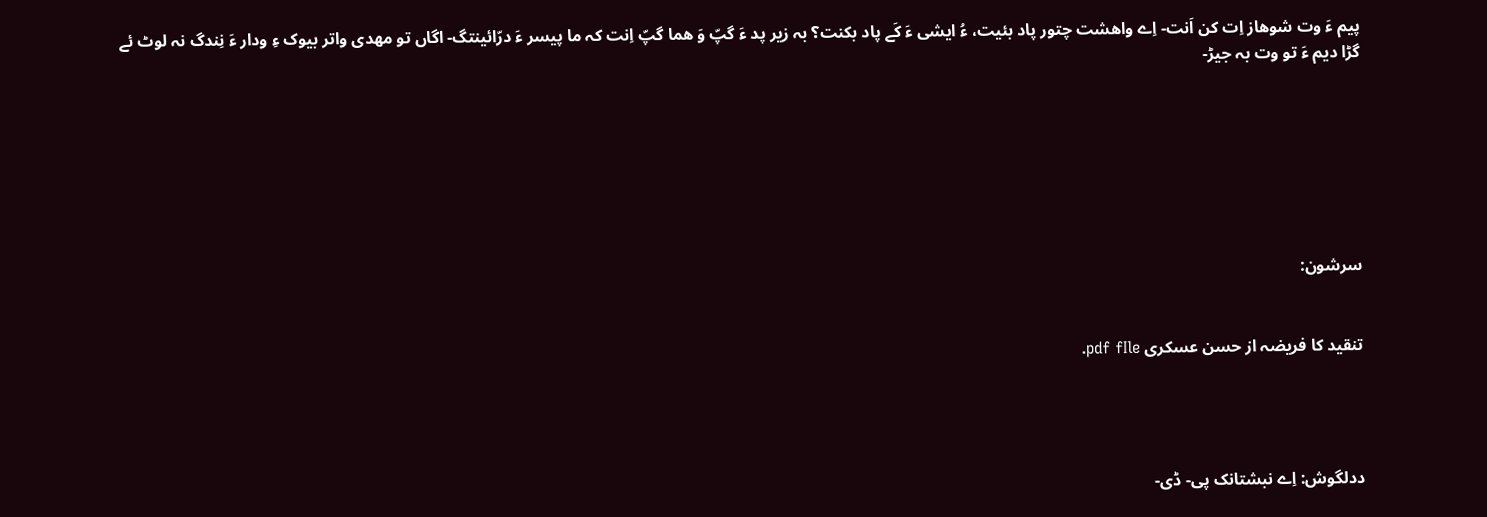پیم ءَ وت شوهاز اِت کن اَنت- اِے واهشت چتور پاد بئیت، ءُ ایشی ءَ کَے پاد بکنت؟ بہ زیر پد ءَ گپّ وَ هما گپّ اِنت کہ ما پیسر ءَ درّائینتگ- اگاں تو مهدی واتر بیوک ءِ ودار ءَ نِندگ نہ لوٹ ئے گڑا دیم ءَ تو وت بہ جیڑ-







سرشون:


تنقید کا فریضہ از حسن عسکری pdf fIle.




ددلگوش: اِے نبشتانک پی- ڈی-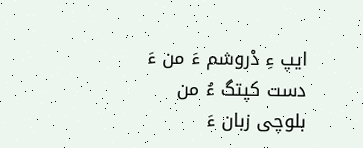ایپ ءِ دْروشم ءَ من ءَ دست کپتگ ءُ من بلوچی زبان ءَ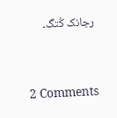رجانک کُتگ۔


2 Comments